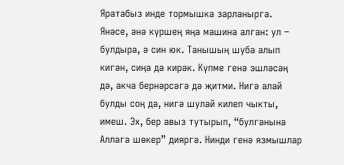Яратабыз инде тормышка зарланырга. Янәсе, әнә күршең яңа машина алган: ул – булдыра, ә син юк. Танышың шуба алып кигән, сиңа да кирәк. Күпме генә эшләсәң дә, акча бернәрсәгә дә җитми. Нигә алай булды соң да, нигә шулай килеп чыкты, имеш. Эх, бер авыз тутырып, “булганына Аллага шөкер” дияргә. Нинди генә язмышлар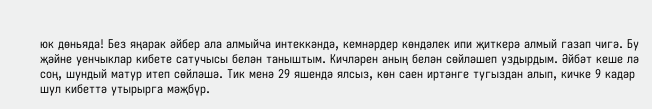юк дөньяда! Без яңарак әйбер ала алмыйча интеккәндә, кемнәрдер көндәлек ипи җиткерә алмый газап чигә. Бу җәйне уенчыклар кибете сатучысы белән таныштым. Кичләрен аның белән сөйләшеп уздырдым. Әйбәт кеше лә соң, шундый матур итеп сөйләшә. Тик менә 29 яшендә ялсыз, көн саен иртәнге тугыздан алып, кичке 9 кадәр шул кибеттә утырырга мәҗбүр.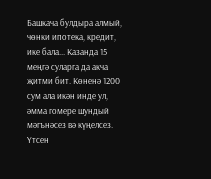Башкача булдыра алмый, чөнки ипотека, кредит, ике бала... Казанда 15 меңгә суларга да акча җитми бит. Көненә 1200 сум ала икән инде ул, әмма гомере шундый мәгънәсез вә күңелсез. Үтсен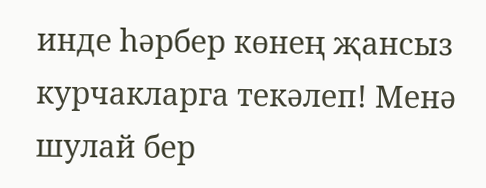инде һәрбер көнең җансыз курчакларга текәлеп! Менә шулай бер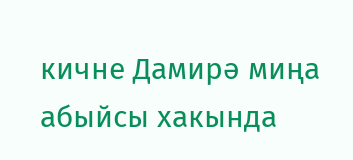кичне Дамирә миңа абыйсы хакында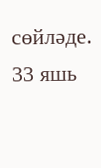сөйләде. 33 яшь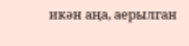икән аңа, аерылган